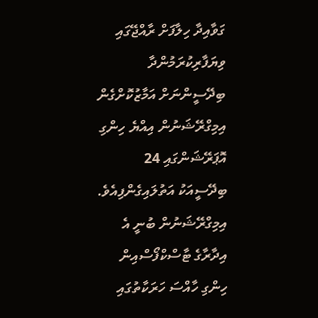ގަވާއިދާ ހިލާފަށް ރާއްޖޭގައި ވިޔަފާރިކުރަމުންދާ ބިދޭސީންނަށް އަމާޒުކޮށްގެން އިމިގްރޭޝަނުން އިއްޔެ ހިންގި އޮޕަރޭޝަންގައި 24 ބިދޭސީއަކު އަތުލައިގެންފިއެވެ.
އިމިގްރޭޝަނުން ބުނީ އެ އިދާރާގެ ޓާސްކްފޯސްއިން ހިންގި ހާއްސަ ހަރަކާތުގައި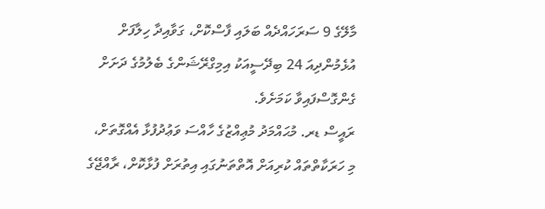މާލޭގެ 9 ސަރަހައްދެއް ބަލައި ފާސްކޮށް، ގަވާއިދާ ހިލާފަށް އުޅެމުންދިއަ 24 ބިދޭސީއަކު އިމިގްރޭޝަންގެ ބެލުމުގެ ދަށަށް ގެންގޮސްފައިވާ ކަމަށެވެ.
ރައީސް ޑރ. މުޙައްމަދު މުޢިއްޒުގެ ހާއްސަ ވަޢުދުފުޅާ އެއްގޮތަށް، މި ހަރަކާތްތައް ކުރިއަށް އޮތްތަނުގައި އިތުރަށް ފުޅާކޮށް، ރާއްޖޭގެ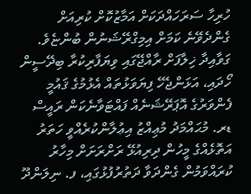ހުރިހާ ސަރަހައްދަކަށް އަމާޒުކޮށް ކުރިއަށް ގެންދެވޭނެ ކަމަށް އިމިގްރޭޝަނުން ބުންޏެވެ.
ގަވާއިދާ ޚިލާފަށް ރާއްޖޭގައި ވިޔަފާރިކުރާ ބިދޭސީން ހޯދައި، އަޅަންޖެހޭ ފިޔަވަޅުތައް އެޅުމުގެ ޤައުމީ ފެންވަރުގެ އޮޕަރޭޝަނެއް ފައްޓަވާނެކަން ރައީސް ޑރ. މުޙައްމަދު މުޢިއްޒު އިޢުލާންކުރެއްވީ ހަތަރު އަތޮޅެއްގެ މީހުން ދިރިއުޅޭ ރަށްރަށަށް މިހާރު ކުރައްވަމުން ގެންދަވާ ދަތުރުފުޅުގައި، ފ. ނިލަންދޫ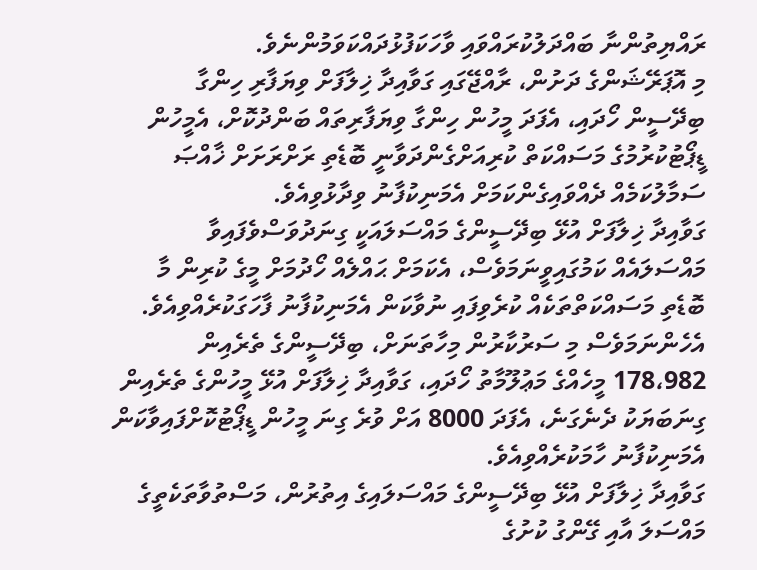ރައްޔިތުންނާ ބައްދަލުކުރައްވައި ވާހަކަފުޅުދައްކަވަމުންނެވެ.
މި އޮޕަރޭޝަންގެ ދަށުން، ރާއްޖޭގައި ގަވާއިދާ ޚިލާފަށް ވިޔަފާރި ހިންގާ ބިދޭސީން ހޯދައި، އެފަދަ މީހުން ހިންގާ ވިޔަފާރިތައް ބަންދުކޮށް، އެމީހުން ޑީޕޯޓުކުރުމުގެ މަސައްކަތް ކުރިއަށްގެންދަވާނީ ބޮޑެތި ރަށްރަށަށް ޚާއްޞަ ސަމާލުކަމެއް ދެއްވައިގެންކަމަށް އެމަނިކުފާނު ވިދާޅުވިއެވެ.
ގަވާއިދާ ޚިލާފަށް އުޅޭ ބިދޭސީންގެ މައްސަލައަކީ ގިނަދުވަސްވެފައިވާ މައްސަލައެއް ކަމުގައިވީނަމަވެސް، އެކަމަށް ޙައްލެއް ހޯދުމަށް މީގެ ކުރިން މާ ބޮޑެތި މަސައްކަތްތަކެއް ކުރެވިފައި ނުވާކަން އެމަނިކުފާނު ފާހަގަކުރެއްވިއެވެ. އެހެންނަމަވެސް މި ސަރުކާރުން މިހާތަނަށް، ބިދޭސީންގެ ތެރެއިން 178،982 މީހެއްގެ މަޢުލޫމާތު ހޯދައި، ގަވާއިދާ ޚިލާފަށް އުޅޭ މީހުންގެ ތެރެއިން ގިނަބަޔަކު ދެނެގަނެ، އެފަދަ 8000 އަށް ވުރެ ގިނަ މީހުން ޑީޕޯޓުކޮށްފައިވާކަން އެމަނިކުފާނު ހާމަކުރެއްވިއެވެ.
ގަވާއިދާ ޚިލާފަށް އުޅޭ ބިދޭސީންގެ މައްސަލައިގެ އިތުރުން، މަސްތުވާތަކެތީގެ މައްސަލަ އާއި ގޭންގު ކުށުގެ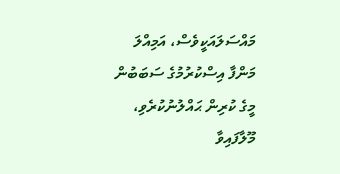މައްސަލައަކީވެސް، އަމިއްލަ މަންފާ އިސްކުރުމުގެ ސަބަބުން މީގެ ކުރިން ޙައްލުނުކުރެވި، މޫލާފައިވާ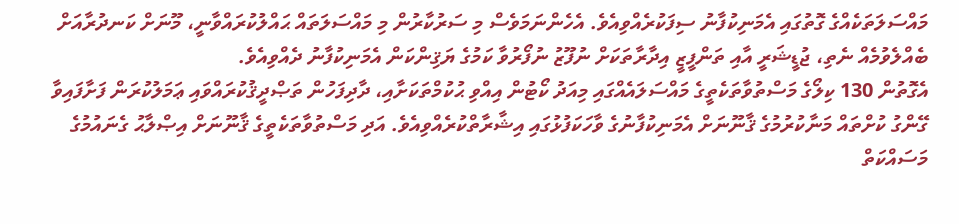މައްސަލަތަކެއްގެ ގޮތުގައި އެމަނިކުފާނު ސިފަކުރެއްވިއެވެ. އެހެންނަމަވެސް މި ސަރުކާރުން މި މައްސަލަތައް ޙައްލުކުރައްވާނީ، މޫނަށް ކަނދުރާއަށް ބެއްލެވުމެއް ނެތި، ޖުޑީޝަރީ އާއި ތަންފީޒީ އިދާރާތަކަށް ނުފޫޒު ނުފޯރުވާ ކަމުގެ ޔަޤިންކަން އެމަނިކުފާނު ދެއްވިއެވެ.
އެގޮތުން 130 ކިލޯގެ މަސްތުވާތަކެތީގެ މައްސަލައެއްގައި މިއަދު ކޯޓުން އިއްވި ޙުކުމްތަކަށާއި، ދާދިފަހުން ތަޞްދީޤުކުރައްވައި ޢަމަލުކުރަން ފަށާފައިވާ ގޭންގު ކުށްތައް މަނާކުރުމުގެ ޤާނޫނަށް އެމަނިކުފާނުގެ ވާހަކަފުޅުގައި އިޝާރާތްކުރެއްވިއެވެ. އަދި މަސްތުވާތަކެތީގެ ޤާނޫނަށް އިޞްލާޙު ގެނައުމުގެ މަސައްކަތް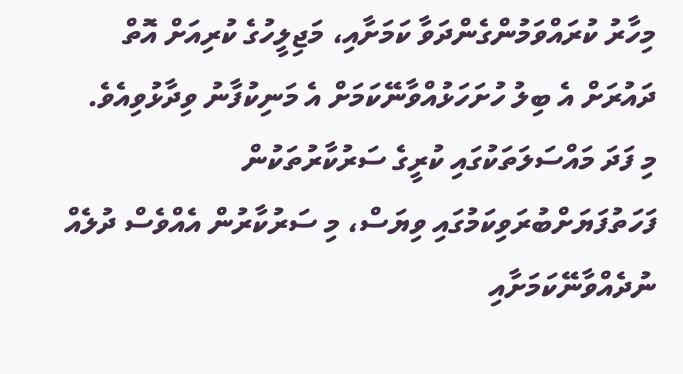މިހާރު ކުރައްވަމުންގެންދަވާ ކަމަށާއި، މަޖިލީހުގެ ކުރިއަށް އޮތް ދައުރަށް އެ ބިލު ހުށަހަޅުއްވާނޭކަމަށް އެ މަނިކުފާނު ވިދާޅުވިއެވެ.
މި ފަދަ މައްސަލަތަކުގައި ކުރީގެ ސަރުކާރުތަކުން ފަހަތުފަޔަށްބުރަވިކަމުގައި ވިޔަސް، މި ސަރުކާރުން އެއްވެސް ދުލެއް ނުދެއްވާނޭކަމަށާއި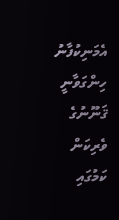އެމަނިކުފާނު ހިންގަވާނީ ޤަނޫނުގެ ވެރިކަން ކަމުގައި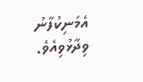އެމަނިކުފާނު ވިދާޅުވިއެވެ.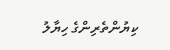ކިޔުންތެރިންގެ ހިޔާލު